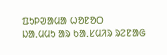ᱯᱩᱞᱣᱟᱢᱟ ᱦᱚᱱᱚᱛ
ᱡᱟᱹᱢᱢᱩ ᱟᱨ ᱠᱟᱹᱥᱢᱤᱨ ᱨᱮᱱᱟᱜ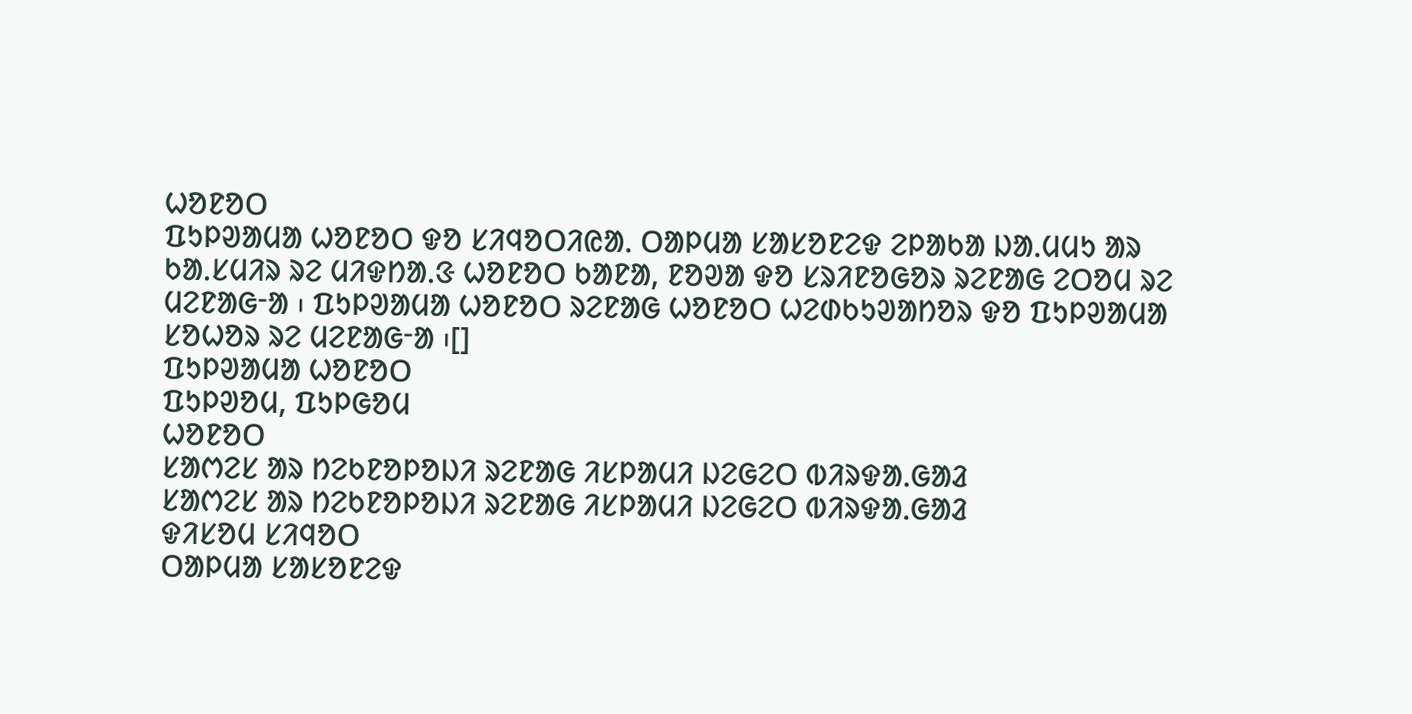ᱦᱚᱱᱚᱛ
ᱯᱩᱞᱣᱟᱢᱟ ᱦᱚᱱᱚᱛ ᱫᱚ ᱥᱤᱧᱚᱛᱤᱭᱟᱹ ᱛᱟᱞᱢᱟ ᱥᱟᱥᱚᱱᱮᱫ ᱮᱞᱟᱠᱟ ᱡᱟᱹᱢᱢᱩ ᱟᱨ ᱠᱟᱹᱥᱢᱤᱨ ᱨᱮ ᱢᱤᱫᱴᱟᱹᱝ ᱦᱚᱱᱚᱛ ᱠᱟᱱᱟ, ᱱᱚᱣᱟ ᱫᱚ ᱥᱨᱤᱱᱚᱜᱚᱨ ᱨᱮᱱᱟᱜ ᱮᱛᱚᱢ ᱨᱮ ᱢᱮᱱᱟᱜᱼᱟ ᱾ ᱯᱩᱞᱣᱟᱢᱟ ᱦᱚᱱᱚᱛ ᱨᱮᱱᱟᱜ ᱦᱚᱱᱚᱛ ᱦᱮᱰᱠᱩᱣᱟᱴᱚᱨ ᱫᱚ ᱯᱩᱞᱣᱟᱢᱟ ᱥᱚᱦᱚᱨ ᱨᱮ ᱢᱮᱱᱟᱜᱼᱟ ᱾[]
ᱯᱩᱞᱣᱟᱢᱟ ᱦᱚᱱᱚᱛ
ᱯᱩᱞᱣᱚᱢ, ᱯᱩᱞᱜᱚᱢ
ᱦᱚᱱᱚᱛ
ᱥᱟᱬᱮᱥ ᱟᱨ ᱴᱮᱠᱱᱚᱞᱚᱡᱤ ᱨᱮᱱᱟᱜ ᱤᱥᱞᱟᱢᱤ ᱡᱮᱜᱮᱛ ᱵᱤᱨᱫᱟᱹᱜᱟᱲ
ᱥᱟᱬᱮᱥ ᱟᱨ ᱴᱮᱠᱱᱚᱞᱚᱡᱤ ᱨᱮᱱᱟᱜ ᱤᱥᱞᱟᱢᱤ ᱡᱮᱜᱮᱛ ᱵᱤᱨᱫᱟᱹᱜᱟᱲ
ᱫᱤᱥᱚᱢ ᱥᱤᱧᱚᱛ
ᱛᱟᱞᱢᱟ ᱥᱟᱥᱚᱱᱮᱫ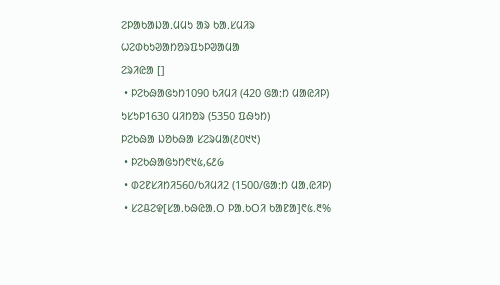ᱮᱞᱟᱠᱟᱡᱟᱹᱢᱢᱩ ᱟᱨ ᱠᱟᱹᱥᱢᱤᱨ
ᱦᱮᱰᱠᱩᱣᱟᱴᱚᱨᱯᱩᱞᱣᱟᱢᱟ
ᱮᱨᱤᱭᱟ []
 • ᱞᱮᱠᱷᱟᱜᱩᱴ1090 ᱠᱤᱢᱤ (420 ᱜᱟᱺᱴ ᱢᱟᱭᱤᱞ)
ᱩᱥᱩᱞ1630 ᱢᱤᱴᱚᱨ (5350 ᱯᱷᱩᱴ)
ᱞᱮᱠᱷᱟ ᱡᱚᱠᱷᱟ ᱥᱮᱨᱢᱟ(᱒᱐᱑᱑)
 • ᱞᱮᱠᱷᱟᱜᱩᱴ᱖᱑᱕,᱔᱒᱙
 • ᱰᱮᱱᱥᱤᱴᱤ560/ᱠᱤᱢᱤ2 (1500/ᱜᱟᱺᱴ ᱢᱟᱹᱭᱤᱞ)
 • ᱥᱮᱪᱮᱫ[ᱥᱟᱹᱠᱷᱭᱟᱹᱛ ᱞᱟᱹᱠᱛᱤ ᱠᱟᱱᱟ]᱖᱕.᱓%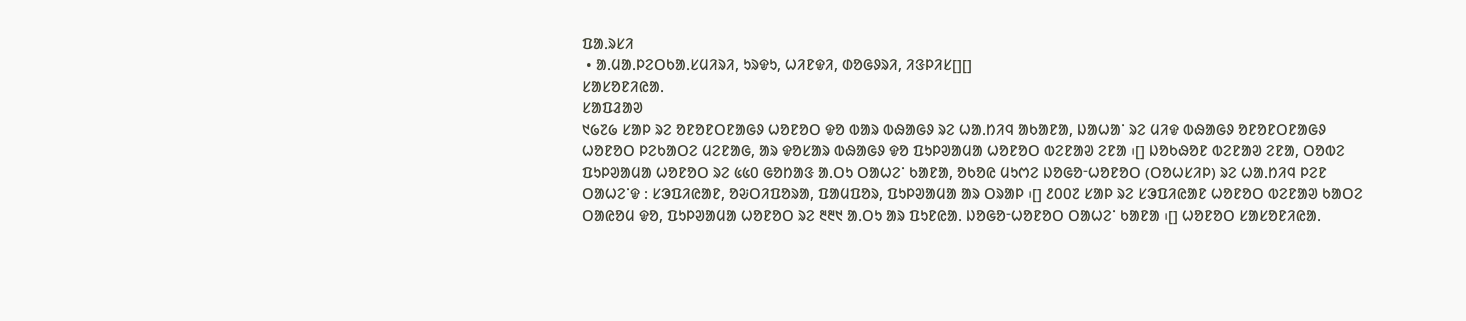ᱯᱟᱹᱨᱥᱤ
 • ᱟᱹᱢᱟᱹᱞᱮᱛᱠᱟᱹᱥᱢᱤᱨᱤ, ᱩᱨᱫᱩ, ᱦᱤᱱᱫᱤ, ᱰᱚᱜᱽᱨᱤ, ᱤᱝᱞᱤᱥ[][]
ᱥᱟᱥᱚᱱᱤᱭᱟᱹ
ᱥᱟᱯᱲᱟᱣ
᱑᱙᱗᱙ ᱥᱟᱞ ᱨᱮ ᱚᱱᱚᱱᱛᱱᱟᱜᱽ ᱦᱚᱱᱚᱛ ᱫᱚ ᱵᱟᱨ ᱵᱷᱟᱜᱽ ᱨᱮ ᱦᱟᱹᱴᱤᱧ ᱟᱠᱟᱱᱟ, ᱡᱟᱦᱟᱸ ᱨᱮ ᱢᱤᱫ ᱵᱷᱟᱜᱽ ᱚᱱᱚᱱᱛᱱᱟᱜᱽ ᱦᱚᱱᱚᱛ ᱞᱮᱠᱟᱛᱮ ᱢᱮᱱᱟᱜ, ᱟᱨ ᱫᱚᱥᱟᱨ ᱵᱷᱟᱜᱽ ᱫᱚ ᱯᱩᱞᱣᱟᱢᱟ ᱦᱚᱱᱚᱛ ᱵᱮᱱᱟᱣ ᱮᱱᱟ ᱾[] ᱡᱚᱠᱷᱚᱱ ᱵᱮᱱᱟᱣ ᱮᱱᱟ, ᱛᱚᱵᱮ ᱯᱩᱞᱣᱟᱢᱟ ᱦᱚᱱᱚᱛ ᱨᱮ ᱕᱕᱐ ᱜᱚᱴᱟᱝ ᱟᱹᱛᱩ ᱛᱟᱦᱮᱸ ᱠᱟᱱᱟ, ᱚᱠᱚᱭ ᱢᱩᱬᱮ ᱡᱚᱜᱚᱼᱦᱚᱱᱚᱛ (ᱛᱚᱦᱥᱤᱞ) ᱨᱮ ᱦᱟᱹᱴᱤᱧ ᱞᱮᱱ ᱛᱟᱦᱮᱸᱫ : ᱥᱳᱯᱤᱭᱟᱱ, ᱚᱶᱛᱤᱯᱚᱨᱟ, ᱯᱟᱢᱯᱚᱨ, ᱯᱩᱞᱣᱟᱢᱟ ᱟᱨ ᱛᱨᱟᱞ ᱾[] ᱒᱐᱐᱗ ᱥᱟᱞ ᱨᱮ ᱥᱳᱯᱤᱭᱟᱱ ᱦᱚᱱᱚᱛ ᱵᱮᱱᱟᱣ ᱠᱟᱛᱮ ᱛᱟᱭᱚᱢ ᱫᱚ, ᱯᱩᱞᱣᱟᱢᱟ ᱦᱚᱱᱚᱛ ᱨᱮ ᱓᱓᱑ ᱟᱹᱛᱩ ᱟᱨ ᱯᱩᱱᱭᱟᱹ ᱡᱚᱜᱚᱼᱦᱚᱱᱚᱛ ᱛᱟᱦᱮᱸ ᱠᱟᱱᱟ ᱾[] ᱦᱚᱱᱚᱛ ᱥᱟᱥᱚᱱᱤᱭᱟᱹ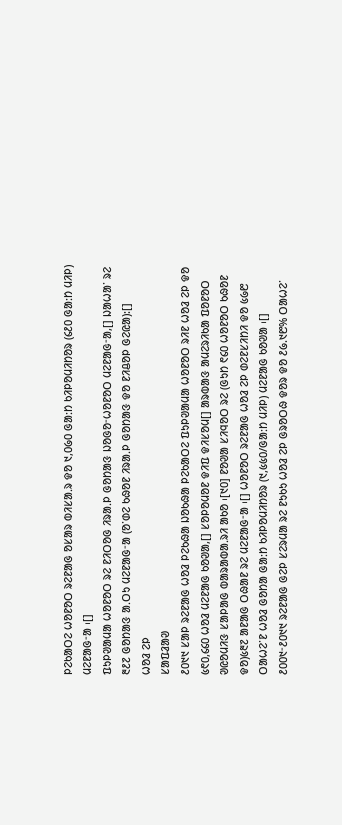ᱞᱮᱠᱟᱛᱮ ᱦᱚᱱᱚᱛ ᱨᱮᱱᱟᱜ ᱚᱥᱟᱨ ᱵᱤᱥᱟᱹᱨ ᱫᱚ ᱑,᱐᱙᱐ ᱜᱟᱺᱴ ᱠᱤᱞᱚᱢᱤᱴᱚᱨ (᱔᱒᱐ ᱜᱟᱺᱴ ᱢᱤᱞ) ᱢᱮᱱᱟᱜᱼᱟ ᱾[]
ᱯᱩᱞᱣᱟᱢᱟ ᱦᱚᱱᱚᱛ ᱨᱮ ᱱᱤᱛᱚᱜ ᱤᱨᱟᱹᱞ ᱜᱚᱴᱟᱝ ᱡᱚᱜᱚᱼᱦᱚᱱᱚᱛ ᱢᱮᱱᱟᱜᱼᱟ,[] ᱡᱟᱦᱟᱸ ᱨᱮ ᱓᱒᱗ ᱜᱚᱴᱟᱝ ᱟᱹᱛᱩ ᱢᱮᱱᱟᱜᱼᱟ (ᱚᱸᱰᱮ ᱠᱷᱚᱱ ᱤᱨᱟᱹᱞ ᱜᱚᱴᱟᱝ ᱫᱚ ᱱᱤᱪᱚᱞ ᱜᱮᱭᱟ):[]
ᱦᱚᱲ ᱮᱞ
ᱥᱟᱯᱲᱟᱣ
᱒᱐᱑᱑ ᱥᱟᱞ ᱨᱮᱱᱟᱜ ᱦᱚᱲ ᱞᱮᱠᱷᱟ ᱡᱚᱠᱷᱟ ᱞᱮᱠᱟᱛᱮ ᱯᱩᱞᱣᱟᱢᱟ ᱦᱚᱱᱚᱛ ᱨᱤᱱ ᱦᱚᱲ ᱮᱞ ᱫᱚ ᱕᱖᱐,᱔᱔᱐ ᱦᱚᱲ ᱢᱮᱱᱟᱜ ᱠᱚᱣᱟ,[] ᱥᱚᱞᱚᱢᱚᱱ ᱫᱤᱯ ᱫᱤᱥᱚᱢ[] ᱟᱨᱵᱟᱝ ᱟᱢᱮᱨᱤᱠᱟ ᱯᱚᱱᱚᱛ ᱣᱭᱚᱢᱤᱝ ᱥᱟᱞᱟᱜ ᱵᱟᱨᱟᱵᱟᱹᱨᱤ ᱟᱠᱚ ᱾[᱑᱐] ᱱᱚᱣᱟ ᱥᱤᱧᱚᱛ ᱨᱮ (ᱜᱩᱴ ᱖᱔᱐ ᱦᱚᱱᱚᱛ ᱠᱷᱚᱱ ᱫᱚ)᱕᱓᱗ ᱟᱱᱟᱜ ᱛᱷᱟᱱ ᱨᱮ ᱢᱮᱱᱟᱜᱼᱟ ᱾[] ᱦᱚᱱᱚᱛ ᱨᱮᱱᱟᱜ ᱦᱚᱲ ᱮᱞ ᱰᱮᱱᱥᱤᱴᱤ ᱫᱚ ᱕᱙᱘ ᱛᱟᱦᱮᱸᱱ ᱦᱚᱲ ᱜᱚᱴᱟ ᱜᱟᱺᱴ ᱠᱤᱞᱚᱢᱤᱴᱚᱨ (᱑,᱕᱕᱐/ᱜᱟᱺᱴ ᱢᱤᱞ) ᱢᱮᱱᱟᱜ ᱠᱚᱣᱟ ᱾[] ᱒᱐᱐᱑ᱼ᱒᱐᱑᱑ ᱨᱮᱱᱟᱜ ᱜᱮᱞ ᱥᱮᱨᱢᱟ ᱨᱮ ᱱᱩᱠᱩ ᱦᱚᱲ ᱮᱞ ᱜᱨᱚᱛᱷ ᱫᱚᱨ ᱫᱚ ᱒᱙.᱑᱘% ᱛᱟᱦᱮᱸ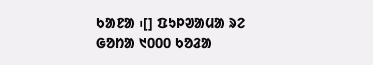ᱠᱟᱱᱟ ᱾[] ᱯᱩᱞᱣᱟᱢᱟ ᱨᱮ ᱜᱚᱴᱟ ᱑᱐᱐᱐ ᱠᱚᱲᱟ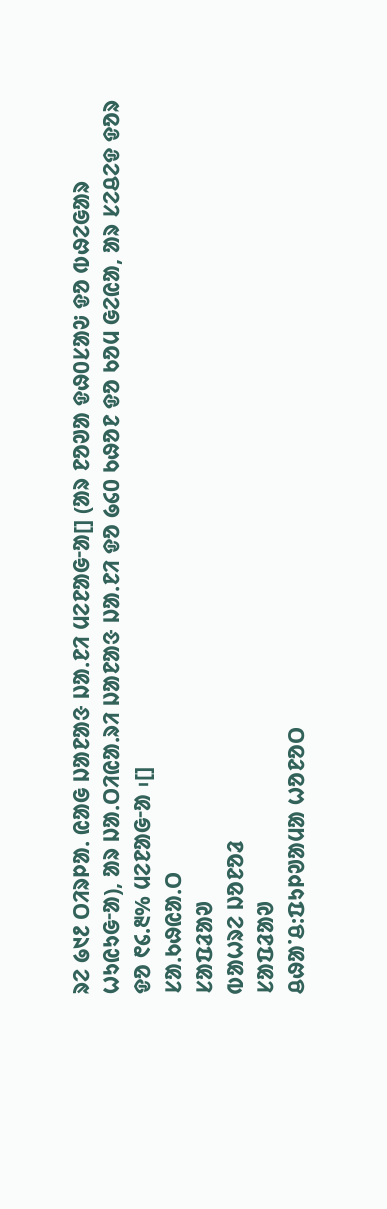ᱨᱮ ᱙᱑᱒ ᱛᱤᱨᱞᱟᱹ ᱭᱟᱜ ᱡᱟᱱᱟᱝ ᱡᱟᱹᱱᱤ ᱢᱮᱱᱟᱜᱼᱟ[] (ᱟᱨ ᱱᱚᱣᱟ ᱫᱷ᱐ᱥᱟᱶ ᱫᱚ ᱵᱷᱮᱜᱟᱨ ᱦᱩᱭᱩᱜᱼᱟ), ᱟᱨ ᱡᱟᱹᱛᱤᱭᱟᱹᱨᱤ ᱡᱟᱱᱟᱝ ᱡᱟᱹᱱᱤ ᱫᱚ ᱙᱔᱐ ᱠᱷᱚᱱ ᱫᱚ ᱠᱚᱢ ᱜᱮᱭᱟ, ᱟᱨ ᱥᱮᱪᱮᱫ ᱫᱚᱨ ᱫᱚ ᱖᱔.᱓% ᱢᱮᱱᱟᱜᱼᱟ ᱾[]
ᱥᱟᱹᱠᱷᱭᱟᱹᱛ
ᱥᱟᱯᱲᱟᱣ
ᱵᱟᱦᱨᱮ ᱡᱚᱱᱚᱲ
ᱥᱟᱯᱲᱟᱣ
ᱪᱷᱟᱸᱪ:ᱯᱩᱞᱣᱟᱢᱟ ᱦᱚᱱᱚᱛ